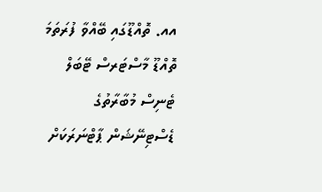އއ. ތޮއްޑޫގައި ބޭއްވާ ފުރަތަމަ ތޮއްޑޫ މާސްޓަރސް ޓޭބަލް ޓެނިސް މުބާރާތުގެ ޑެސްޓިނޭޝަން ޕާޓްނަރަކަށް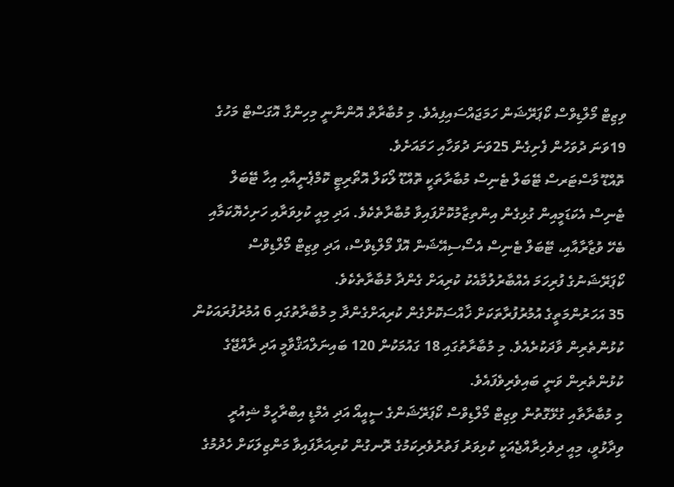ވިޒިޓް މޯލްޑިވްސް ކޯޕަރޭޝަން ހަމަޖައްސައިފިއެވެ. މި މުބާރާތް އޮންނާނީ މިހިންގާ އޮގަސްޓް މަހުގެ 19ވަނަ ދުވަހުން ފެށިގެން 25ވަނަ ދުވަހާއި ހަމައަށެވެ.
ތޮއްޑޫ މާސްޓަރސް ޓޭބަލް ޓެނިސް މުބާރާތަކީ ތޮއްޑޫ ލޯކަލް އޮތޯރިޓީ ކޮމްޕެނީއާއި އިހާ ޓޭބަލް ޓެނިސް އެކަޑަމީއިން ގުޅިގެން އިންތިޒާމުކޮށްފައިވާ މުބާރާތެކެވެ. އަދި މިއީ ކުޅިވަރާއި ހަށިހެޔޮކަމާއި ބެހޭ ވުޒާރާއާއި، ޓޭބަލް ޓެނިސް އެސޯސިއޭޝަން އޮފް މޯލްޑިވްސް، އަދި ވިޒިޓް މޯލްޑިވްސް ކޯޕަރޭޝަނުގެ ފުރިހަމަ އެއްބާރުލުމާއެކު ކުރިއަށް ގެންދާ މުބާރާތެކެވެ.
35 އަހަރުންމަތީގެ އުމުރުފުރާތަކަށް ޚާއްސަކޮށްގެން ކުރިއަށްގެންދާ މި މުބާރާތުގައި 6 އުމުރުފުރައަކުން ކުޅުންތެރިން ވާދަކުރެއެވެ. މި މުބާރާތުގައި 18 ގައުމަކުން 120 ބައިނަލްއަޤްވާމީ އަދި ރާއްޖޭގެ ކުޅުންތެރިން ވަނީ ބައިވެރިވެފައެވެ.
މި މުބާރާތާއި ގުޅޭގޮތުން ވިޒިޓް މޯލްޑިވްސް ކޯޕަރޭޝަންގެ ސީއީއޯ އަދި އެމްޑީ އިބްރާހީމް ޝިއުރީ ވިދާޅުވީ، މިއީ ދިވެހިރާއްޖެއަކީ ކުޅިވަރު ފަތުރުވެރިކަމުގެ ރޮނގުން ކުރިއަރާފައިވާ މަންޒިލަކަށް ހެދުމުގެ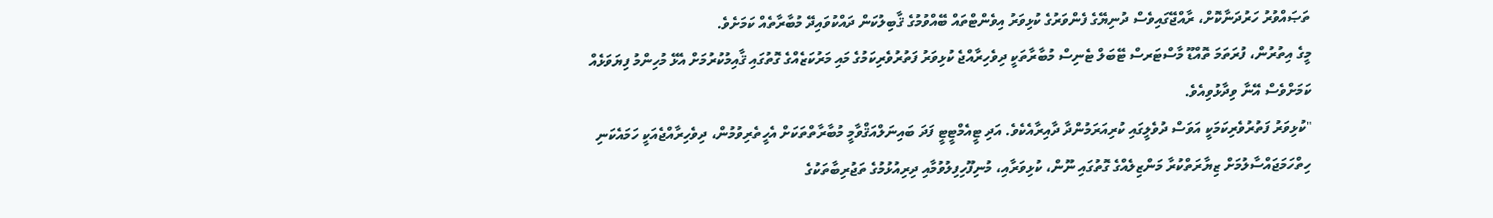ތަޞައްވުރު ހަރުދަނާކޮށް، ރާއްޖޭގައިވެސް ދުނިޔޭގެ ފެންވަރުގެ ކުޅިވަރު އިވެންޓްތައް ބޭއްވުމުގެ ޤާބިލުކަން ދައްކުވައިދޭ މުބާރާތެއް ކަމަށެވެ.
މީގެ އިތުރުން، ފުރަތަމަ ތޮއްޑޫ މާސްޓަރސް ޓޭބަލް ޓެނިސް މުބާރާތަކީ ދިވެހިރާއްޖެ ކުޅިވަރު ފަތުރުވެރިކަމުގެ މައި މަރުކަޒެއްގެ ގޮތުގައި ޤާއިމުކުރުމަށް އެޅޭ މުހިންމު ފިޔަވަޅެއް ކަމަށްވެސް އޭނާ ވިދާޅުވިއެވެ.
"ކުޅިވަރު ފަތުރުވެރިކަމަކީ އަވަސް ދުވެލީގައި ކުރިއަރަމުންދާ ދާއިރާއެކެވެ. އަދި ޓީއެމްޓީޓީ ފަދަ ބައިނަލްއަޤްވާމީ މުބާރާތްތަކަށް އެހީތެރިވުމުން، ދިވެހިރާއްޖެއަކީ ހަމައެކަނި ހިތްހަމަޖައްސާލުމަށް ޒިޔާރަތްކުރާ މަންޒިލެއްގެ ގޮތުގައި ނޫން، ކުޅިވަރާއި، މުނިފޫހިފިލުވުމާއި ދިރިއުޅުމުގެ ތަޖުރިބާތަކުގެ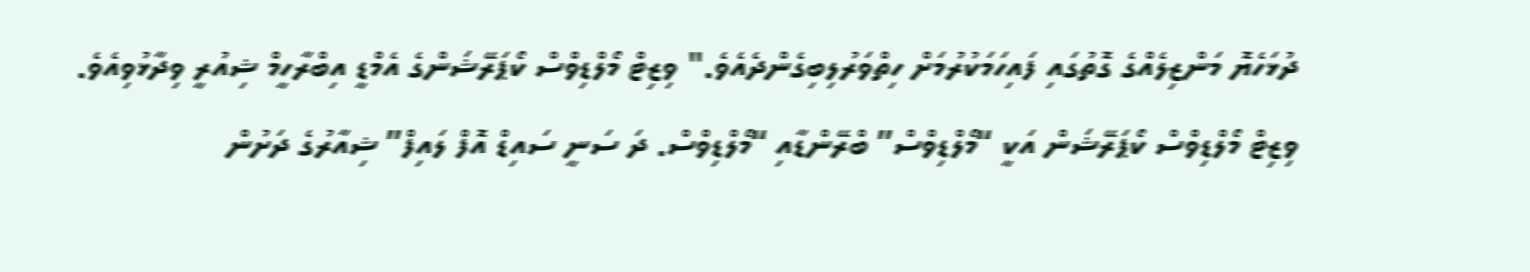ދުޅަހެޔޮ މަންޒިލެއްގެ ގޮތުގައި ފައިހަމަކުރުމަށް ހިތްވަރުލިބިގެންދެއެވެ." ވިޒިޓް މޯލްޑިވްސް ކޯޕަރޭޝަންގެ އެމްޑީ އިބްރާހީމް ޝިއުރީ ވިދާޅުވިއެވެ.
ވިޒިޓް މޯލްޑިވްސް ކޯޕަރޭޝަން އަކީ “މޯލްޑިވްސް” ބްރޭންޑާއި “މޯލްޑިވްސް. ދަ ސަނީ ސައިޑް އޮފް ލައިފް” ޝިއާރުގެ ދަށުން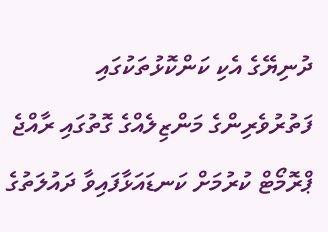ދުނިޔޭގެ އެކި ކަންކޮޅުތަކުގައި ފަތުރުވެރިންގެ މަންޒިލެއްގެ ގޮތުގައި ރާއްޖެ ޕްރޮމޯޓް ކުރުމަށް ކަނޑައަޅާފައިވާ ދައުލަތުގެ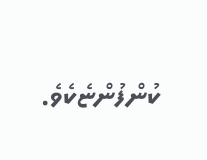ކުންފުންޏެކެވެ.